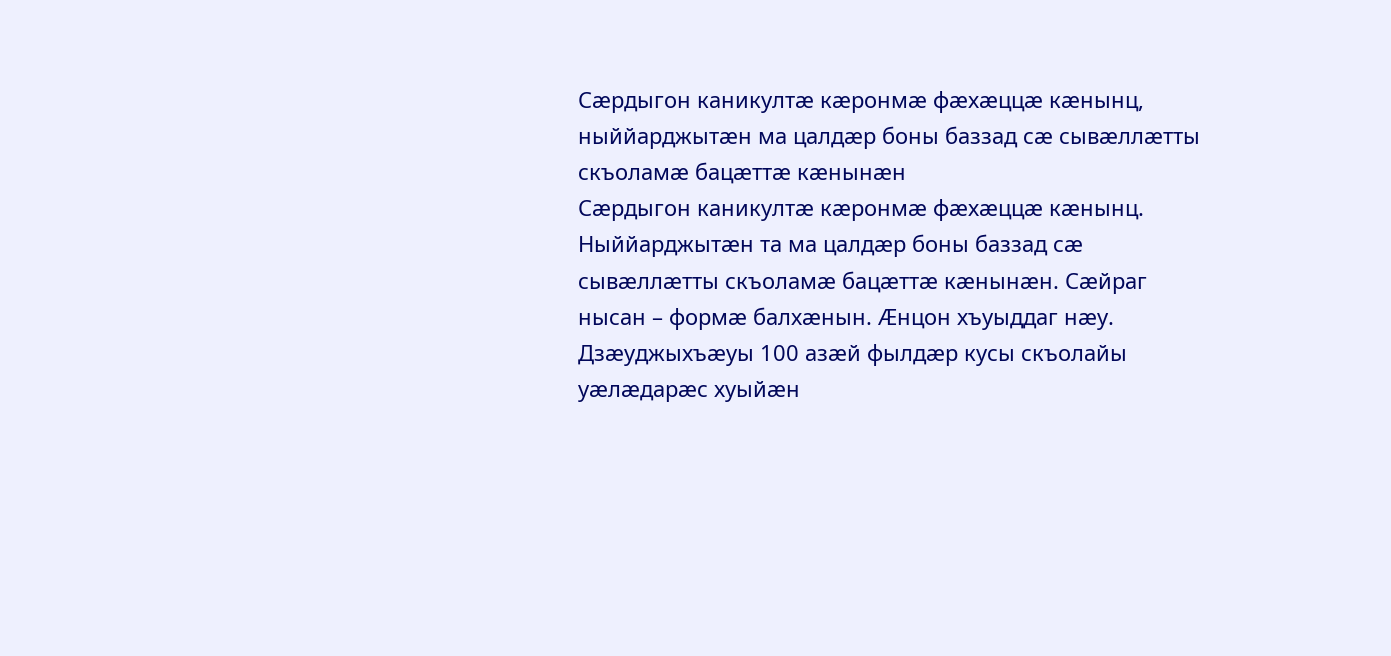Сæрдыгон каникултæ кæронмæ фæхæццæ кæнынц, ныййарджытæн ма цалдæр боны баззад сæ сывæллæтты скъоламæ бацæттæ кæнынæн
Сæрдыгон каникултæ кæронмæ фæхæццæ кæнынц. Ныййарджытæн та ма цалдæр боны баззад сæ сывæллæтты скъоламæ бацæттæ кæнынæн. Сæйраг нысан – формæ балхæнын. Æнцон хъуыддаг нæу. Дзæуджыхъæуы 100 азæй фылдæр кусы скъолайы уæлæдарæс хуыйæн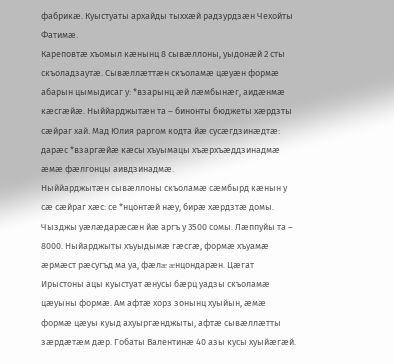фабрикæ. Куыстуаты архайды тыххæй радзурдзæн Чехойты Фатимæ.
Кареповтæ хъомыл кæнынц 8 сывæллоны, уыдонæй 2 сты скъоладзаутæ. Сывæллæттæн скъоламæ цæуæн формæ абарын цымыдисаг у: *взарынц æй лæмбынæг, аидæнмæ кæсгæйæ. Ныййарджытæн та – бинонты бюджеты хæрдзты сæйраг хай. Мад Юлия раргом кодта йæ сусæгдзинæдтæ: дарæс *взаргæйæ кæсы хъуымацы хъæрхъæддзинадмæ æмæ фæлгонцы аивдзинадмæ.
Ныййарджытæн сывæллоны скъоламæ сæмбырд кæнын у сæ сæйраг хæс: се *нцонтæй нæу, бирæ хæрдзтæ домы. Чызджы уæлæдарæсæн йæ аргъ у 3500 сомы. Лæппуйы та – 8000. Ныйарджыты хъуыдымæ гæсгæ, формæ хъуамæ æрмæст рæсугъд ма уа, фæлæ æнцондарæн. Цæгат Ирыстоны ацы куыстуат æнусы бæрц уадзы скъоламæ цæуыны формæ. Ам афтæ хорз зонынц хуыйын, æмæ формæ цæуы куыд ахуыргæнджыты, афтæ сывæллæтты зæрдæтæм дæр. Гобаты Валентинæ 40 азы кусы хуыйæгæй.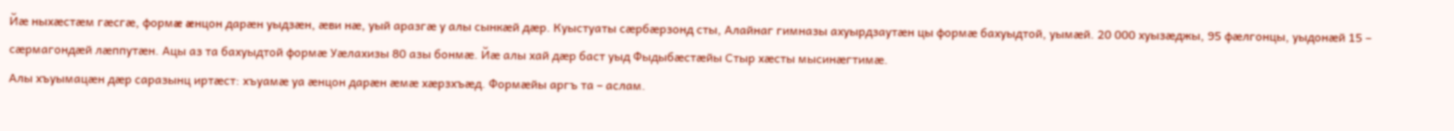Йæ ныхæстæм гæсгæ, формæ æнцон дарæн уыдзæн, æви нæ, уый аразгæ у алы сынкæй дæр. Куыстуаты сæрбæрзонд сты, Алайнаг гимназы ахуырдзаутæн цы формæ бахуыдтой, уымæй. 20 000 хуызæджы, 95 фæлгонцы, уыдонæй 15 – сæрмагондæй лæппутæн. Ацы аз та бахуыдтой формæ Уæлахизы 80 азы бонмæ. Йæ алы хай дæр баст уыд Фыдыбæстæйы Стыр хæсты мысинæгтимæ.
Алы хъуымацæн дæр саразынц иртæст: хъуамæ уа æнцон дарæн æмæ хæрзхъæд. Формæйы аргъ та – аслам.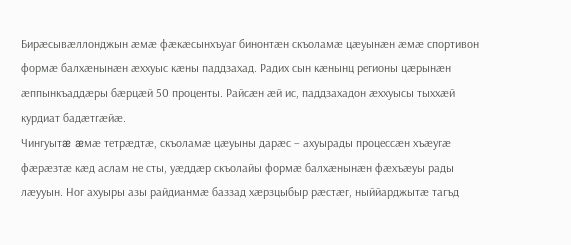Бирæсывæллонджын æмæ фæкæсынхъуаг бинонтæн скъоламæ цæуынæн æмæ спортивон формæ балхæнынæн æххуыс кæны паддзахад. Радих сын кæнынц регионы цæрынæн æппынкъаддæры бæрцæй 50 проценты. Райсæн æй ис, паддзахадон æххуысы тыххæй курдиат бадæтгæйæ.
Чингуытæ æмæ тетрæдтæ, скъоламæ цæуыны дарæс – ахуырады процессæн хъæугæ фæрæзтæ кæд аслам не сты, уæддæр скъолайы формæ балхæнынæн фæхъæуы рады лæууын. Ног ахуыры азы райдианмæ баззад хæрзцыбыр рæстæг, ныййарджытæ тагъд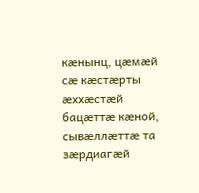кæнынц, цæмæй сæ кæстæрты æххæстæй бацæттæ кæной, сывæллæттæ та зæрдиагæй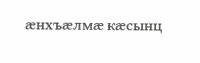æнхъæлмæ кæсынц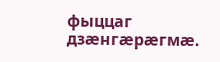фыццаг дзæнгæрæгмæ.